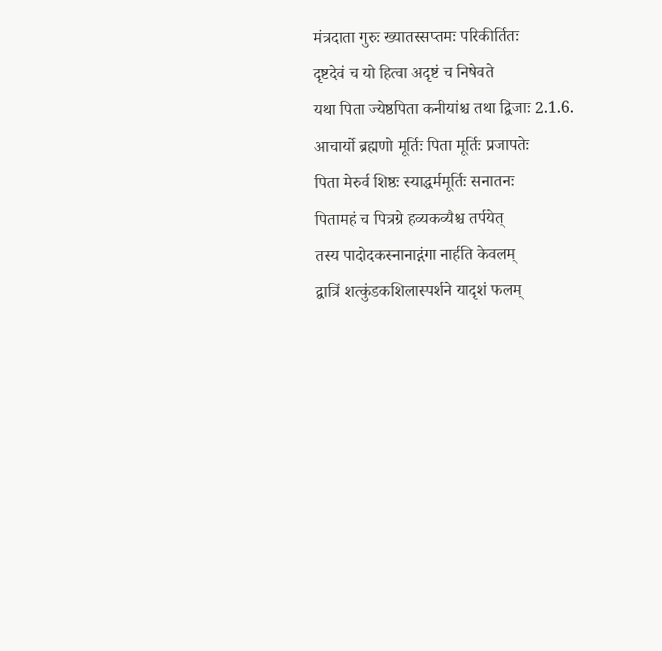मंत्रदाता गुरुः ख्यातस्सप्तमः परिकीर्तितः
दृष्टदेवं च यो हित्वा अदृष्टं च निषेवते
यथा पिता ज्येष्ठपिता कनीयांश्च तथा द्विजाः 2.1.6.
आचार्यो ब्रह्मणो मूर्तिः पिता मूर्तिः प्रजापतेः
पिता मेरुर्व शिष्ठः स्याद्धर्ममूर्तिः सनातनः
पितामहं च पित्रग्रे हव्यकव्यैश्च तर्पयेत्
तस्य पादोदकस्नानाद्गंगा नार्हति केवलम्
द्वात्रिं शत्कुंडकशिलास्पर्शने यादृशं फलम्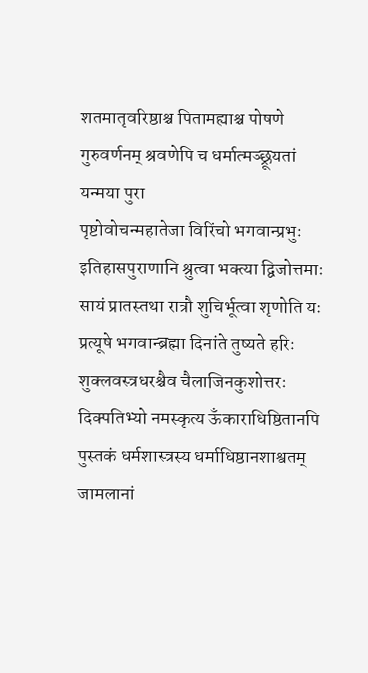शतमातृवरिष्ठाश्च पितामह्याश्च पोषणे
गुरुवर्णनम् श्रवणेपि च धर्मात्मञ्छ्रूयतां यन्मया पुरा
पृष्टोवोचन्महातेजा विरिंचो भगवान्प्रभुः
इतिहासपुराणानि श्रुत्वा भक्त्या द्विजोत्तमाः
सायं प्रातस्तथा रात्रौ शुचिर्भूत्वा शृणोति यः
प्रत्यूषे भगवान्ब्रह्मा दिनांते तुष्यते हरिः
शुक्लवस्त्रधरश्चैव चैलाजिनकुशोत्तरः
दिक्पतिभ्यो नमस्कृत्य ऊँकाराधिष्ठितानपि
पुस्तकं धर्मशास्त्रस्य धर्माधिष्ठानशाश्वतम्
जामलानां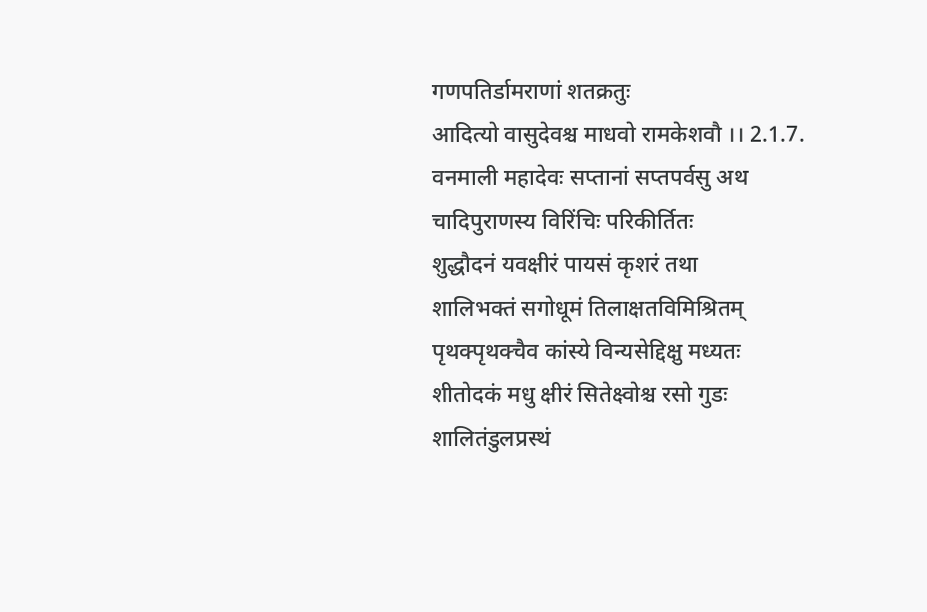गणपतिर्डामराणां शतक्रतुः
आदित्यो वासुदेवश्च माधवो रामकेशवौ ।। 2.1.7.
वनमाली महादेवः सप्तानां सप्तपर्वसु अथ चादिपुराणस्य विरिंचिः परिकीर्तितः
शुद्धौदनं यवक्षीरं पायसं कृशरं तथा
शालिभक्तं सगोधूमं तिलाक्षतविमिश्रितम्
पृथक्पृथक्चैव कांस्ये विन्यसेद्दिक्षु मध्यतः
शीतोदकं मधु क्षीरं सितेक्ष्वोश्च रसो गुडः
शालितंडुलप्रस्थं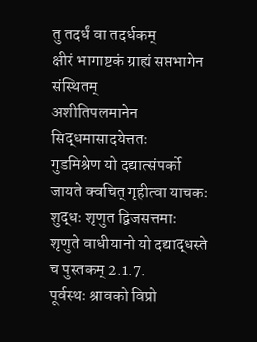तु तदर्धं वा तदर्धकम्
क्षीरं भागाष्टकं ग्राह्यं सप्तभागेन संस्थितम्
अशीतिपलमानेन सिद्धमासादयेत्ततः
गुडमिश्रेण यो दद्यात्संपर्को जायते क्वचित् गृहीत्वा याचकः शुद्धः शृणुत द्विजसत्तमाः
शृणुते वाधीयानो यो दद्याद्धस्ते च पुस्तकम् 2.1.7.
पूर्वस्थः श्रावको विप्रो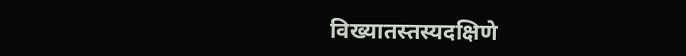विख्यातस्तस्यदक्षिणे